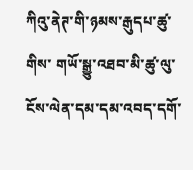ཀིའུ་ནེཊ་གི་ཉམས་རྒུདཔ་ཚུ་གིས་ གཡོ་སྒྱུ་འཐབ་མི་ཚུ་ལུ་ ངོས་ལེན་དམ་དམ་འབད་དགོ་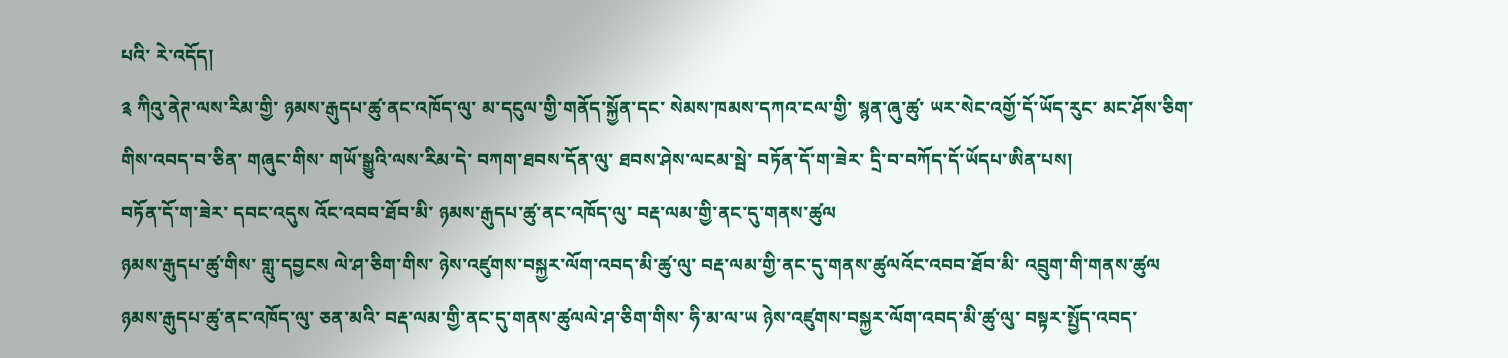པའི་ རེ་འདོད།
༉ ཀིའུ་ནེཊ་ལས་རིམ་གྱི་ ཉམས་རྒུདཔ་ཚུ་ནང་འཁོད་ལུ་ མ་དངུལ་གྱི་གནོད་སྐྱོན་དང་ སེམས་ཁམས་དཀའ་ངལ་གྱི་ སྙན་ཞུ་ཚུ་ ཡར་སེང་འགྱོ་དོ་ཡོད་རུང་ མང་ཤོས་ཅིག་གིས་འབད་བ་ཅིན་ གཞུང་གིས་ གཡོ་སྒྱུའི་ལས་རིམ་དེ་ བཀག་ཐབས་དོན་ལུ་ ཐབས་ཤེས་ལངམ་སྦེ་ བཏོན་དོ་ག་ཟེར་ དྲི་བ་བཀོད་དོ་ཡོདཔ་ཨིན་པས།
བཏོན་དོ་ག་ཟེར་ དབང་འདུས འོང་འབབ་ཐོབ་མི་ ཉམས་རྒུདཔ་ཚུ་ནང་འཁོད་ལུ་ བརྡ་ལམ་གྱི་ནང་དུ་གནས་ཚུལ
ཉམས་རྒུདཔ་ཚུ་གིས་ གླུ་དབྱངས ལེ་ཤ་ཅིག་གིས་ ཉེས་འཛུགས་བསྐྱར་ལོག་འབད་མི་ཚུ་ལུ་ བརྡ་ལམ་གྱི་ནང་དུ་གནས་ཚུལའོང་འབབ་ཐོབ་མི་ འབྲུག་གི་གནས་ཚུལ ཉམས་རྒུདཔ་ཚུ་ནང་འཁོད་ལུ་ ཅན་མའི་ བརྡ་ལམ་གྱི་ནང་དུ་གནས་ཚུལལེ་ཤ་ཅིག་གིས་ ཧི་མ་ལ་ཡ ཉེས་འཛུགས་བསྐྱར་ལོག་འབད་མི་ཚུ་ལུ་ བསྟར་སྤྱོད་འབད་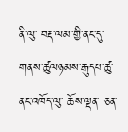ནི་ལུ་ བརྡ་ལམ་གྱི་ནང་དུ་གནས་ཚུལཉམས་རྒུདཔ་ཚུ་ནང་འཁོད་ལུ་ ཆོས་ལྡན་ ཅན་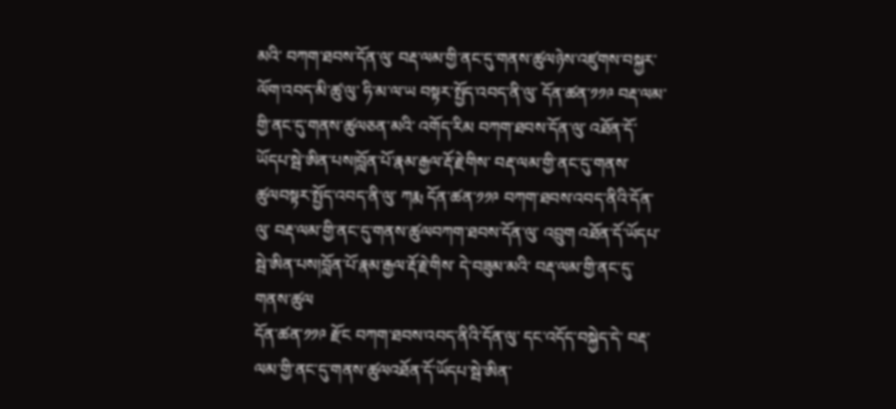མའི་ བཀག་ཐབས་དོན་ལུ་ བརྡ་ལམ་གྱི་ནང་དུ་གནས་ཚུལཉེས་འཛུགས་བསྐྱར་ལོག་འབད་མི་ཚུ་ལུ་ ཧི་མ་ལ་ཡ བསྟར་སྤྱོད་འབད་ནི་ལུ་ དོན་ཚན་༡༡༩ བརྡ་ལམ་གྱི་ནང་དུ་གནས་ཚུལཅན་མའི་ འགོད་རིམ བཀག་ཐབས་དོན་ལུ་ འཐོན་དོ་ཡོདཔ་སྦེ་ཨིན་པས།བློན་པོ་རྣམ་རྒྱལ་རྡོ་རྗེ་གིས་ བརྡ་ལམ་གྱི་ནང་དུ་གནས་ཚུལབསྟར་སྤྱོད་འབད་ནི་ལུ་ ཀརྨ དོན་ཚན་༡༡༩ བཀག་ཐབས་འབད་ནིའི་དོན་ལུ་ བརྡ་ལམ་གྱི་ནང་དུ་གནས་ཚུལབཀག་ཐབས་དོན་ལུ་ འབྲུག འཐོན་དོ་ཡོདཔ་སྦེ་ཨིན་པས།བློན་པོ་རྣམ་རྒྱལ་རྡོ་རྗེ་གིས་ དེ་བཟུམ་མའི་ བརྡ་ལམ་གྱི་ནང་དུ་གནས་ཚུལ
དོན་ཚན་༡༡༩ རྫོང བཀག་ཐབས་འབད་ནིའི་དོན་ལུ་ དང་འདོད་བསྐྱེད་དེ་ བརྡ་ལམ་གྱི་ནང་དུ་གནས་ཚུལའཐོན་དོ་ཡོདཔ་སྦེ་ཨིན་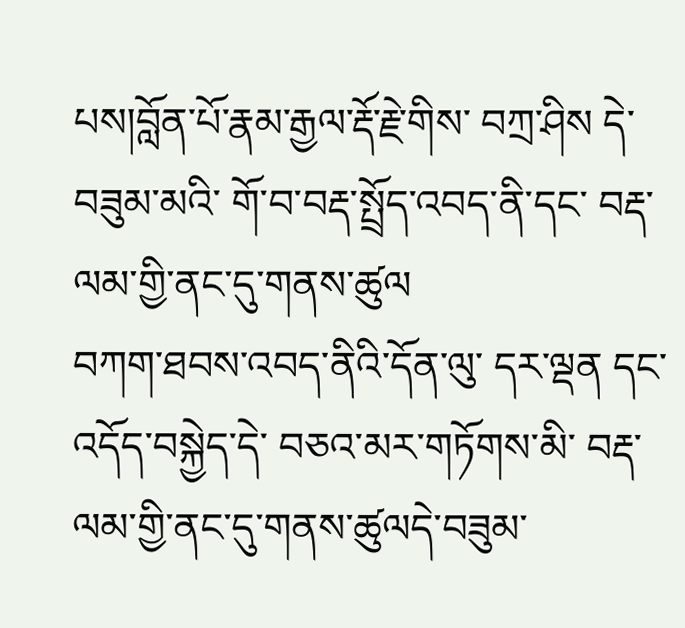པས།བློན་པོ་རྣམ་རྒྱལ་རྡོ་རྗེ་གིས་ བཀྲ་ཤིས དེ་བཟུམ་མའི་ གོ་བ་བརྡ་སྤྲོད་འབད་ནི་དང་ བརྡ་ལམ་གྱི་ནང་དུ་གནས་ཚུལ
བཀག་ཐབས་འབད་ནིའི་དོན་ལུ་ དར་ལྡན དང་འདོད་བསྐྱེད་དེ་ བཅའ་མར་གཏོགས་མི་ བརྡ་ལམ་གྱི་ནང་དུ་གནས་ཚུལདེ་བཟུམ་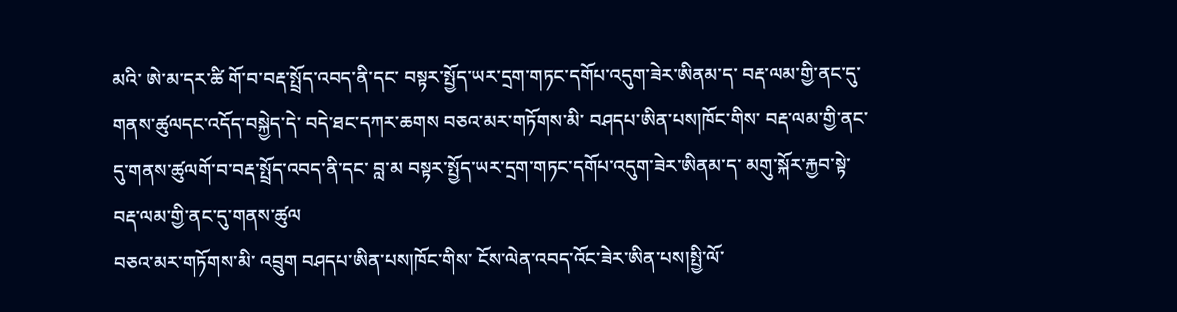མའི་ ཨེ་མ་དར་ཚི གོ་བ་བརྡ་སྤྲོད་འབད་ནི་དང་ བསྟར་སྤྱོད་ཡར་དྲག་གཏང་དགོཔ་འདུག་ཟེར་ཨིནམ་ད་ བརྡ་ལམ་གྱི་ནང་དུ་གནས་ཚུལདང་འདོད་བསྐྱེད་དེ་ བདེ་ཐང་དཀར་ཆགས བཅའ་མར་གཏོགས་མི་ བཤདཔ་ཨིན་པས།ཁོང་གིས་ བརྡ་ལམ་གྱི་ནང་དུ་གནས་ཚུལགོ་བ་བརྡ་སྤྲོད་འབད་ནི་དང་ བླ་མ བསྟར་སྤྱོད་ཡར་དྲག་གཏང་དགོཔ་འདུག་ཟེར་ཨིནམ་ད་ མགུ་སྐོར་རྐྱབ་སྟེ་ བརྡ་ལམ་གྱི་ནང་དུ་གནས་ཚུལ
བཅའ་མར་གཏོགས་མི་ འབྲུག བཤདཔ་ཨིན་པས།ཁོང་གིས་ ངོས་ལེན་འབད་འོང་ཟེར་ཨིན་པས།སྤྱི་ལོ་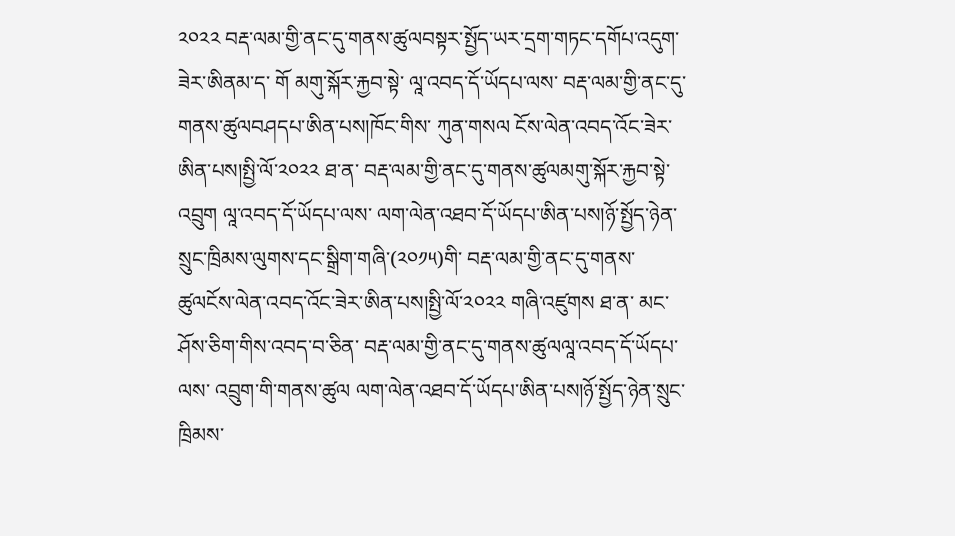༢༠༢༢ བརྡ་ལམ་གྱི་ནང་དུ་གནས་ཚུལབསྟར་སྤྱོད་ཡར་དྲག་གཏང་དགོཔ་འདུག་ཟེར་ཨིནམ་ད་ གོ མགུ་སྐོར་རྐྱབ་སྟེ་ ལཱ་འབད་དོ་ཡོདཔ་ལས་ བརྡ་ལམ་གྱི་ནང་དུ་གནས་ཚུལབཤདཔ་ཨིན་པས།ཁོང་གིས་ ཀུན་གསལ ངོས་ལེན་འབད་འོང་ཟེར་ཨིན་པས།སྤྱི་ལོ་༢༠༢༢ ཐ་ན་ བརྡ་ལམ་གྱི་ནང་དུ་གནས་ཚུལམགུ་སྐོར་རྐྱབ་སྟེ་ འབྲུག ལཱ་འབད་དོ་ཡོདཔ་ལས་ ལག་ལེན་འཐབ་དོ་ཡོདཔ་ཨིན་པས།ཉོ་སྤྱོད་ཉེན་སྲུང་ཁྲིམས་ལུགས་དང་སྒྲིག་གཞི་(༢༠༡༥)གི་ བརྡ་ལམ་གྱི་ནང་དུ་གནས་ཚུལངོས་ལེན་འབད་འོང་ཟེར་ཨིན་པས།སྤྱི་ལོ་༢༠༢༢ གཞི་འཛུགས ཐ་ན་ མང་ཤོས་ཅིག་གིས་འབད་བ་ཅིན་ བརྡ་ལམ་གྱི་ནང་དུ་གནས་ཚུལལཱ་འབད་དོ་ཡོདཔ་ལས་ འབྲུག་གི་གནས་ཚུལ ལག་ལེན་འཐབ་དོ་ཡོདཔ་ཨིན་པས།ཉོ་སྤྱོད་ཉེན་སྲུང་ཁྲིམས་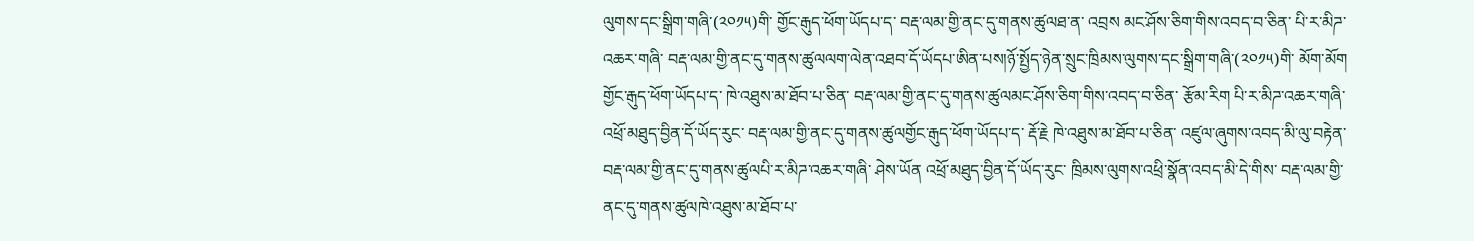ལུགས་དང་སྒྲིག་གཞི་(༢༠༡༥)གི་ གྱོང་རྒུད་ཕོག་ཡོདཔ་ད་ བརྡ་ལམ་གྱི་ནང་དུ་གནས་ཚུལཐ་ན་ འབྲས མང་ཤོས་ཅིག་གིས་འབད་བ་ཅིན་ པི་ར་མིཌ་འཆར་གཞི་ བརྡ་ལམ་གྱི་ནང་དུ་གནས་ཚུལལག་ལེན་འཐབ་དོ་ཡོདཔ་ཨིན་པས།ཉོ་སྤྱོད་ཉེན་སྲུང་ཁྲིམས་ལུགས་དང་སྒྲིག་གཞི་(༢༠༡༥)གི་ མོག་མོག གྱོང་རྒུད་ཕོག་ཡོདཔ་ད་ ཁེ་འཐུས་མ་ཐོབ་པ་ཅིན་ བརྡ་ལམ་གྱི་ནང་དུ་གནས་ཚུལམང་ཤོས་ཅིག་གིས་འབད་བ་ཅིན་ རྩོམ་རིག པི་ར་མིཌ་འཆར་གཞི་ འཕྲོ་མཐུད་བྱིན་དོ་ཡོད་རུང་ བརྡ་ལམ་གྱི་ནང་དུ་གནས་ཚུལགྱོང་རྒུད་ཕོག་ཡོདཔ་ད་ རྡོ་རྗེ ཁེ་འཐུས་མ་ཐོབ་པ་ཅིན་ འཛུལ་ཞུགས་འབད་མི་ལུ་བརྟེན་ བརྡ་ལམ་གྱི་ནང་དུ་གནས་ཚུལཔི་ར་མིཌ་འཆར་གཞི་ ཤེས་ཡོན འཕྲོ་མཐུད་བྱིན་དོ་ཡོད་རུང་ ཁྲིམས་ལུགས་འཕྲི་སྣོན་འབད་མི་དེ་གིས་ བརྡ་ལམ་གྱི་ནང་དུ་གནས་ཚུལཁེ་འཐུས་མ་ཐོབ་པ་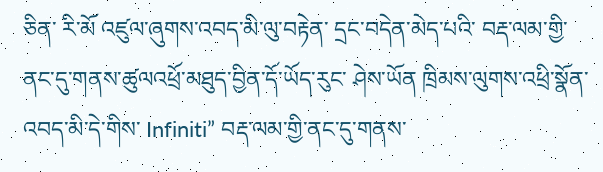ཅིན་ རི་མོ འཛུལ་ཞུགས་འབད་མི་ལུ་བརྟེན་ དྲང་བདེན་མེད་པའི་ བརྡ་ལམ་གྱི་ནང་དུ་གནས་ཚུལའཕྲོ་མཐུད་བྱིན་དོ་ཡོད་རུང་ ཤེས་ཡོན ཁྲིམས་ལུགས་འཕྲི་སྣོན་འབད་མི་དེ་གིས་ Infiniti” བརྡ་ལམ་གྱི་ནང་དུ་གནས་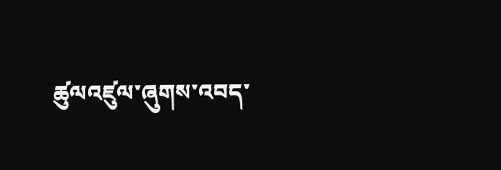ཚུལའཛུལ་ཞུགས་འབད་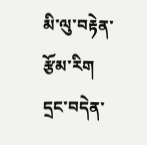མི་ལུ་བརྟེན་ རྩོམ་རིག དྲང་བདེན་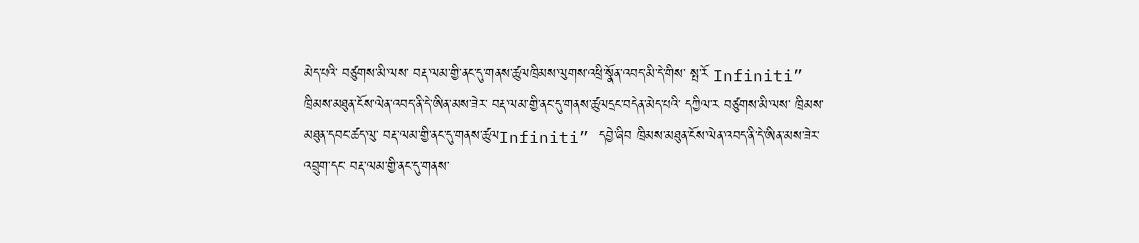མེད་པའི་ བཙུགས་མི་ལས་ བརྡ་ལམ་གྱི་ནང་དུ་གནས་ཚུལཁྲིམས་ལུགས་འཕྲི་སྣོན་འབད་མི་དེ་གིས་ སྤ་རོ Infiniti” ཁྲིམས་མཐུན་ངོས་ལེན་འབད་ནི་དེ་ཨིན་མས་ཟེར་ བརྡ་ལམ་གྱི་ནང་དུ་གནས་ཚུལདྲང་བདེན་མེད་པའི་ དཀྱིལ་ར བཙུགས་མི་ལས་ ཁྲིམས་མཐུན་དབང་ཚད་ལུ་ བརྡ་ལམ་གྱི་ནང་དུ་གནས་ཚུལInfiniti” དབྱེ་ཞིབ ཁྲིམས་མཐུན་ངོས་ལེན་འབད་ནི་དེ་ཨིན་མས་ཟེར་ འབྲུག་དང་ བརྡ་ལམ་གྱི་ནང་དུ་གནས་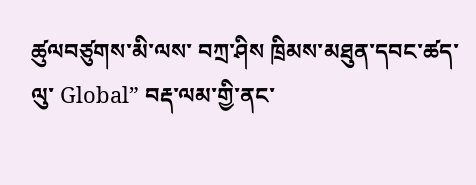ཚུལབཙུགས་མི་ལས་ བཀྲ་ཤིས ཁྲིམས་མཐུན་དབང་ཚད་ལུ་ Global” བརྡ་ལམ་གྱི་ནང་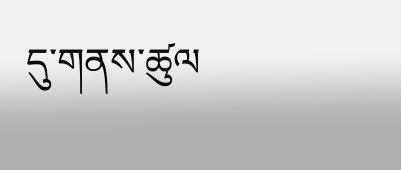དུ་གནས་ཚུལ